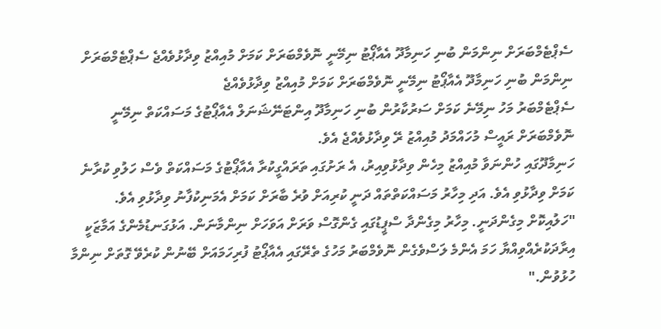ސެޕްޓެމްބަރަށް ނިންމަން ބުނި ހަނިމާދޫ އެއާޕޯޓު ނިމޭނީ ނޮވެމްބަރަށް ކަމަށް މުއިއްޒު ވިދާޅުވެއްޖެ ސެޕްޓެމްބަރަށް ނިންމަން ބުނި ހަނިމާދޫ އެއާޕޯޓު ނިމޭނީ ނޮވެމްބަރަށް ކަމަށް މުއިއްޒު ވިދާޅުވެއްޖެ
ސެޕްޓެމްބަރު މަހު ނިމޭނެ ކަމަށް ސަރުކާރުން ބުނި ހަނިމާދޫ އިންޓަނޭޝަނަލް އެއާޕޯޓުގެ މަސައްކަތް ނިމޭނީ ނޮވެމްބަރަށް ރައީސް މުހައްމަދު މުއިއްޒު ރޭ ވިދާޅުވެއްޖެ އެވެ.
ހަނިމާދޫގައި ހުންނަވާ މުއިއްޒު މިހެން ވިދާޅުވިއިރު، އެ ރަށުގައި ތަރައްގީކުރާ އެއާޕޯޓުގެ މަސައްކަތް ވެސް ހަލުވި ކުރާނެ ކަމަށް ވިދާޅުވި އެވެ. އަދި މިހާރު މަސައްކަތްތައް ދަނީ ކުރިއަށް ވުރެ ބާރަށް ކަމަށް އެމަނިކުފާނު ވިދާޅުވި އެވެ.
"ހަލުއިކޮށް މިގެންދަނީ. މިހާރު މިގެންދާ ސްޕީޑުގައި ގެންގޮސް ވަރަށް އަވަހަށް ނިންމާނަން. އަޅުގަނޑުމެންގެ އަމާޒަކީ އިރާދަކުރެއްވިއްޔާ ހަމަ އެންމެ ލަސްވެގެން ނޮވެމްބަރު މަހުގެ ތެރޭގައި އެއާޕޯޓު ފުރިހަމައަށް ބޭނުން ކުރެވޭ ގޮތަށް ނިންމާ ހުޅުވުން."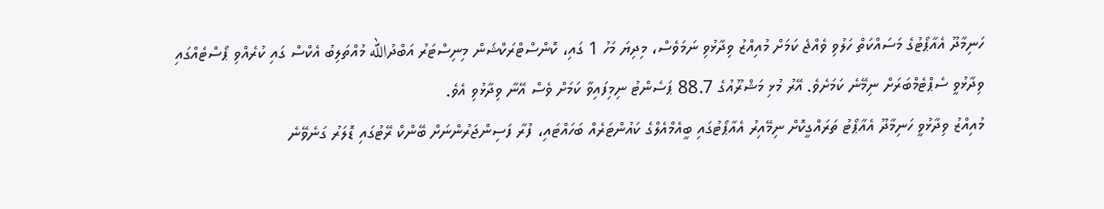ހަނިމާދޫ އެއާޕޯޓުގެ މަސައްކަތް ހަލުވި ވެއްޖެ ކަމަށް މުއިއްޒު ވިދާޅުވި ނަމަވެސް، މިދިޔަ މަހު 1 ގައި، ކޮންސްޓްރަކްޝަން މިނިސްޓަރު އަބްދުالله މުއްތަލިބު އެކްސް ގައި ކުރެއްވި ޕޯސްޓެއްގައި ވިދާޅުވީ ސެޕްޓެމްބަރަށް ނިމޭނެ ކަމަށެވެ. އޭރު މުޅި މަޝްރޫއުގެ 88.7 ޕަސެންޓު ނިމިފައިވާ ކަމަށް ވެސް އޭނާ ވިދާޅުވި އެވެ.
މުއިއްޒު ވިދާޅުވީ ހަނިމާދޫ އެއާޕޯޓު ތަރައްގީކޮށް ނިމޭއިރު އެއާޕޯޓުގައި ބީއެމްއެލްގެ ކައުންޓަރެއް ބަހައްޓައި، ފުރާ ފަސިންޖަރުންނަށް ބޭންކް ރޭޓުގައި ޑޮލަރު ގަނެވޭނެ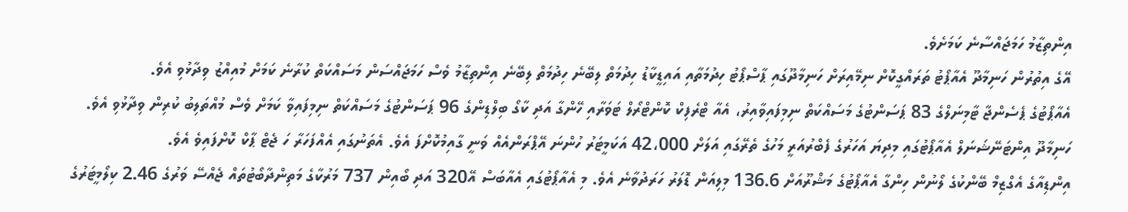އިންތިޒާމު ހަމަޖައްސާނެ ކަމަށެވެ.
އޭގެ އިތުރުން ހަނިމާދޫ އެއާޕޯޓު ތަރައްގީކޮށް ނިމޭއިރަށް ހަނިމާދޫގައި ޕާސްޕޯޓު ހިދުމަތާއި އައިޑީކާޑު ހިދުމަތް ލިބޭނެ ހިދުމަތް ލިބޭނެ އިންތިޒާމު ވެސް ހަމަޖައްސަން މަސައްކަތް ކުރާނެ ކަމަށް މުއިއްޒު ވިދާޅުވި އެވެ.
އެއާޕޯޓުގެ ޕެސެންޖާ ޓާމިނަލްގެ 83 ޕަސަންޓުގެ މަސައްކަތް ނިމިފައިވާއިރު، އެއާ ޓްރެފިކް ކޮންޓްރޯލް ޓަވަރާއި ހޭންގާ އަދި ކާގޯ ބިލްޑިންގެ 96 ޕަސަންޓުގެ މަސައްކަތް ނިމިފައިވާ ކަމަށް ވެސް މުއްތަލިބު ކުރިން ވިދާޅުވި އެވެ.
ހަނިމާދޫ އިންޓަނޭޝަނަލް އެއާޕޯޓުގައި މިދިޔަ އަހަރުގެ ފެބްރުއަރީ މަހުގެ ތެރޭގައި އަލަށް 42،000 އަކަމީޓަރު ހުންނަ އޭޕްރަންއެއް ވަނީ ގާއިމުކޮށްފަ އެވެ. އެތަނުގައި އެއްފަހަރާ ހަ ޖެޓް ޕާކް ކޮށްފައިވެ އެވެ.
އިންޑިއާގެ އެގްޒިމް ބޭންކުގެ ލޯނުން ހިންގާ އެއާޕޯޓުގެ މަޝްރޫއަށް 136.6 މިލިއަން ޑޮލަރު ހަރަދުވާނެ އެވެ. މި އެއާޕޯޓުގައި އެއާބަސް އޭ320 އަދި ބޯއިން 737 މަރުކާގެ މަތިންދާބޯޓުތައް ޖެއްސޭ ވަރުގެ 2.46 ކިލޯމީޓަރުގެ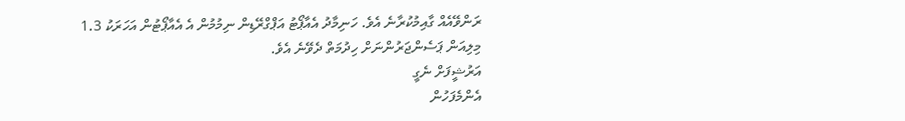ރަންވޭއެއް ގާއިމުކުރާނެ އެވެ. ހަނިމާދު އެއާޕޯޓު އަޕްގްރޭޑިން ނިމުމުން އެ އެއާޕޯޓުން އަހަރަކު 1.3 މިލިއަން ޕަސެންޖަރުންނަށް ހިދުމަތް ދެވޭނެ އެވެ.
އަރުޝީފަށް ނެގީ
އެންމެފަހުން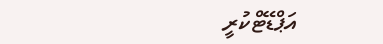އަޕްޑޭޓްކުރީ